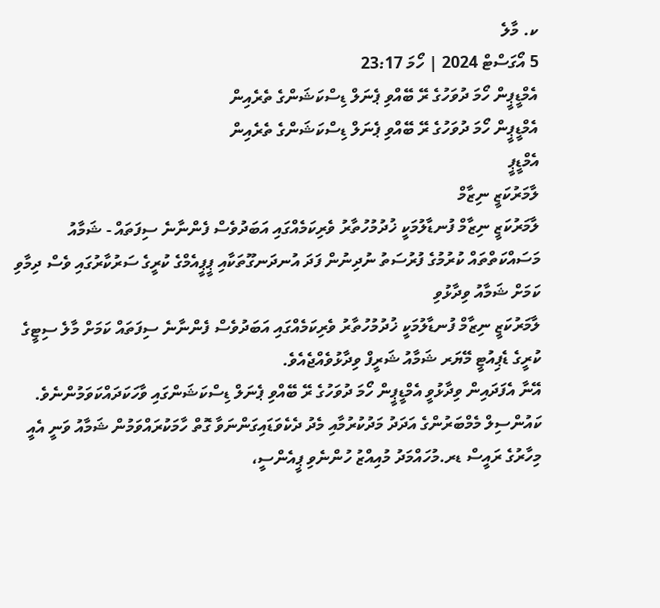ކ. މާލެ
5 އޯގަސްޓް 2024 | ހޯމަ 23:17
އެމްޑީޕީން ހޯމަ ދުވަހުގެ ރޭ ބޭއްވި ޕެނަލް ޑިސްކަޝަންގެ ތެރެއިން
އެމްޑީޕީން ހޯމަ ދުވަހުގެ ރޭ ބޭއްވި ޕެނަލް ޑިސްކަޝަންގެ ތެރެއިން
އެމްޑީޕީ
ލާމަރުކަޒީ ނިޒާމް
ލާމަރުކަޒީ ނިޒާމް ފުނޑާލުމަކީ ޚުދުމުހުތާރު ވެރިކަމެއްގައި އަބަދުވެސް ފެންނާނެ ސިފަތައް - ޝަމާއު
މަސައްކަތްތައް ކުރުމުގެ ފުރުސަތު ނުދިނުން ފަދަ އުނދަނގޫތަކާއި ޕީޕީއެމްގެ ކުރީގެ ސަރުކާރުގައި ވެސް ދިމާވި ކަމަށް ޝަމާއު ވިދާޅުވި
ލާމަރުކަޒީ ނިޒާމް ފުނޑާލުމަކީ ޚުދުމުހުތާރު ވެރިކަމެއްގައި އަބަދުވެސް ފެންނާނެ ސިފަތައް ކަމަށް މާލެ ސިޓީގެ ކުރީގެ ޑެޕިއުޓީ މޭޔަރ ޝަމާއު ޝަރީފް ވިދާޅުވެއްޖެއެވެ.
އޭނާ އެފަދައިން ވިދާޅުވީ އެމްޑީޕީން ހޯމަ ދުވަހުގެ ރޭ ބޭއްވި ޕެނަލް ޑިސްކަޝަންގައި ވާހަކަދައްކަވަމުންނެވެ.
ކައުންސިލް މެމްބަރުންގެ އަދަދު މަދުކުރުމާއި މެދު ދެކެވަޑައިގަންނަވާ ގޮތް ހާމަކުރައްވަމުން ޝަމާއު ވަނީ އެއީ މިހާރުގެ ރައީސް ޑރ.މުހައްމަދު މުއިއްޒު ހުންނެވި ޕީއެންސީ،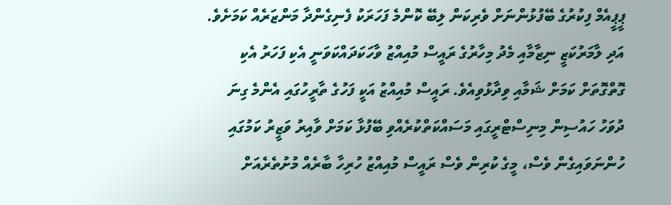ޕީޕީއެމް ފިކުރުގެ ބޭފުޅުންނަށް ވެރިކަން ލިބޭ ކޮންމެ ފަހަރަކު ފެނިގެންދާ މަންޒަރެއް ކަމަށެވެ. އަދި ލާމަރުކަޒީ ނިޒާމާއި މެދު މިހާރުގެ ރައީސް މުއިއްޒު ވާހަކަދައްކަވަނީ އެކި ފަހަރު އެކި ގޮތްގޮތަށް ކަމަށް ޝަމާއި ވިދާޅުވިއެވެ. ރައީސް މުއިއްޒު އަކީ ފަހުގެ ތާރީހުގައި އެންމެ ގިނަ ދުވަހު ހައުސިން މިނިސްޓްރީގައި މަސައްކަތްކުރެއްވި ބޭފުޅާ ކަމަށް ވާއިރު ވަޒީރު ކަމުގައި ހުންނަވައިގެން ވެސް، މީގެ ކުރިން ވެސް ރައީސް މުއިއްޒު ހުރިހާ ބާރެއް މުށުތެރެއަށް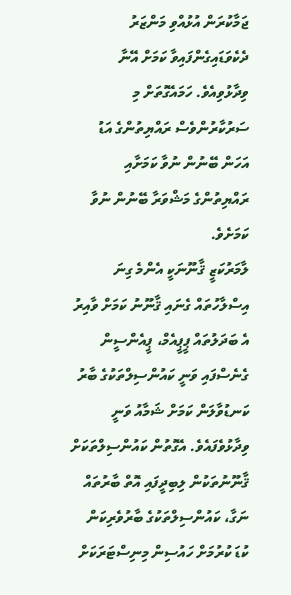ޖަމާކުރަން އުޅުއްވި މަންޒަރު ދެކެވަޑައިގެންފައިވާ ކަމަށް އޭނާ ވިދާޅުވިއެވެ. ހަމައެގޮތަށް މި ސަރުކާރުންވެސް ރައްޔިތުންގެ އަޑު އަހަން ބޭނުން ނުވާ ކަމަށާއި ރައްޔިތުންގެ މަޝްވަރާ ބޭނުން ނުވާ ކަމަށެވެ.
ލާމަރުކަޒީ ޤާނޫނަކީ އެންމެ ގިނަ އިސްލާހުތައް ގެނައި ޤާނޫނު ކަމަށް ވާއިރު އެ ބަދަލުތައް ޕީޕީއެމް، ޕީއެންސީން ގެނެސްފައި ވަނީ ކައުންސިލްތަކުގެ ބާރު ކަނޑުވާލަން ކަމަށް ޝަމާއު ވަނީ ވިދާޅުވެފައެވެ. އެގޮތުން ކައުންސިލްތަކަށް ޤާނޫނުތަކުން ލިބިދީފައި އޮތް ބާރުތައް ނަގާ، ކައުންސިލްތަކުގެ ބާރުވެރިކަން ކުޑަ ކުރުމަށް ހައުސިން މިނިސްޓަރަކަށް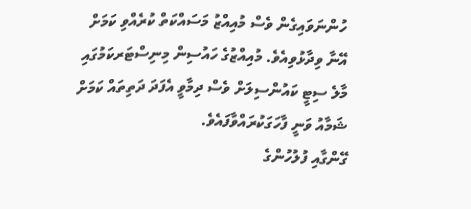ހުންނަވައިގެން ވެސް މުއިއްޒު މަސައްކަތް ކުރެއްވި ކަމަށް އޭނާ ވިދާޅުވިއެވެ. މުއިއްޒުގެ ހައުސިން މިނިސްޓަރކަމުގައި މާލެ ސިޓީ ކައުންސިލަށް ވެސް ދިމާވީ އެފަދަ ދަތިތައް ކަމަށް ޝަމާއު ވަނީ ފާހަގަކުރައްވާފައެވެ.
ގޭންގާއި ފުލުހުންގެ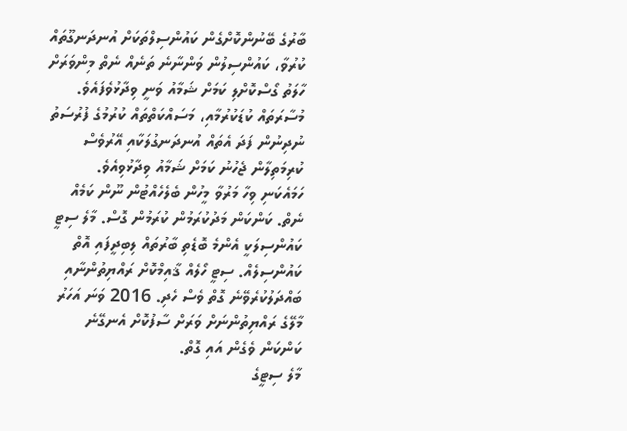ބާރުގެ ބޭނުންކޮށްގެން ކައުންސިލްތަކަށް އުނދަނގޫތައް ކުރުވާ، ކައުންސިލުން ވަންނާނެ ތަނެއް ނެތް މިންވަރަށް ހާލަތު ގޯސްކޮށްލި ކަމަށް ޝަމާއު ވަނީ ވިދާޅުވެފައެވެ. މުސާރަތައް ކުޑަކުރުމާއި، މަސައްކަތްތައް ކުރުމުގެ ފުރުސަތު ނުދިނުން ފަދަ އެތައް އުނދަނގުލަކާއި އޭރުވެސް ކުރިމަތިލާން ޖެހުނު ކަމަށް ޝަމާއު ވިދާޅުވިއެވެ.
ހަމައެކަނި ވިހާ މަރުވާ މީހުން ބެލެހެއްޓުން ނޫން ކަމެއް ނެތް. ކަންކަން މަދުކުރަމުން ކުރަމުން ގޮސް. މާލެ ސިޓީ ކައުންސިލަކީ އެންމެ ބޮޑެތި ބާރުތައް ލިބިދީފައި އޮތް ކައުންސިލެއް. ސިޓީ ހޯލެއް ޤާއިމްކޮށް ރައްޔިތުންނާއި ބައްދަލުކުރެވޭނެ ގޮތް ވެސް ހެދި. 2016 ވަނަ އަހަރު މާލޭގެ ރައްޔިތުންނަށް ވަރަށް ސާފުކޮށް އެނގޭނެ ކަންކަން ވެގެން އައި ގޮތް.
މާލެ ސިޓީގެ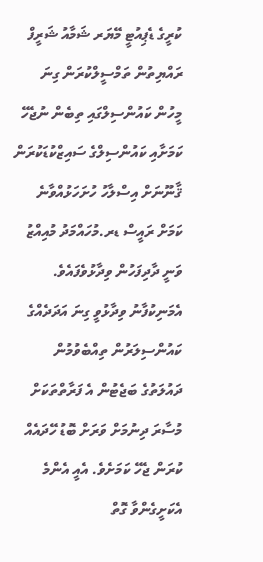ކުރީގެ ޑެޕިއުޓީ މޭޔަރ ޝަމާއު ޝަރީފް
ރައްޔިތުން ތަމްސީލްކުރަން ގިނަ މީހުން ކައުންސިލްގައި ތިބެން ނުޖެހޭ ކަމަށާއި ކައުންސިލްގެ ސައިޒްކުޑަކުރަން ޤާނޫނަށް އިސްލާހު ހުށަހަޅުއްވާނެ ކަމަށް ރައީސް ޑރ.މުހައްމަދު މުއިއްޒު ވަނީ ދާދިފަހުން ވިދާޅުވެފައެވެ. އެމަނިކުފާނު ވިދާޅުވީ ގިނަ އަދަދެއްގެ ކައުންސިލަރުން ތިއްބެވުމުން ދައުލަތުގެ ބަޖެޓުން އެ ފަރާތްތަކަށް މުސާރަ ދިނުމަށް ވަރަށް ބޮޑު ހޭދައެއް ކުރަން ޖެހޭ ކަމަށެވެ. އެއީ އެންމެ އެކަށީގެންވާ ގޮތް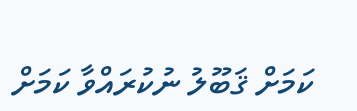ކަމަށް ޤަބޫލު ނުކުރައްވާ ކަމަށް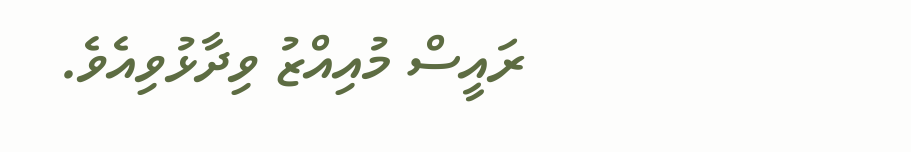ރައީސް މުއިއްޒު ވިދާޅުވިއެވެ.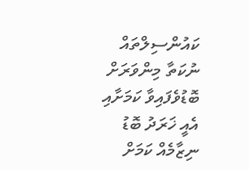ކައުންސިލްތައް ނުކަތާ މިންވަރަށް ބޮޑުވެފައިވާ ކަމަށާއި އެއީ ޚަރަދު ބޮޑު ނިޒާމެއް ކަމަށް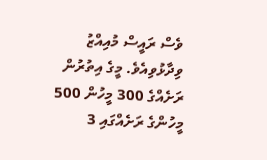ވެސް ރައީސް މުއިއްޒު ވިދާޅުވިއެވެ. މީގެ އިތުރުން ރަށެއްގެ 300 މީހުން 500 މީހުންގެ ރަށެއްގައި 3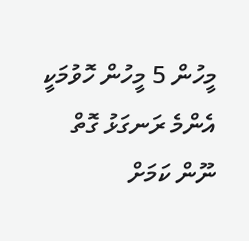މީހުން 5 މީހުން ހޮވުމަކީ އެންމެ ރަނގަޅު ގޮތް ނޫން ކަމަށް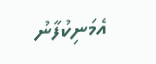އެމަނިކުފާނު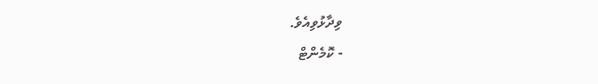ވިދާޅުވިއެވެ.
- ކޮމެންޓް